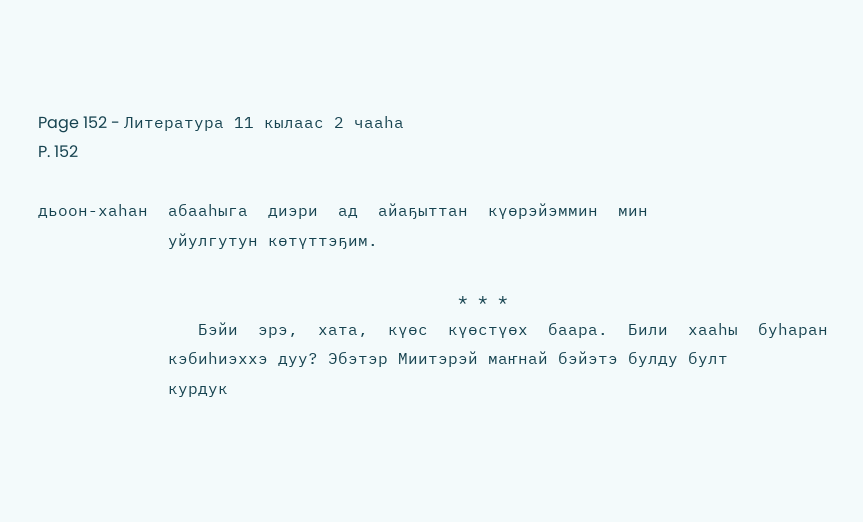Page 152 - Литература 11 кылаас 2 чааhа
P. 152

дьоон-хаһан  абааһыга  диэри  ад  айаҕыттан  күөрэйэммин  мин
             уйулгутун көтүттэҕим.

                                          * * *
                Бэйи  эрэ,  хата,  күөс  күөстүөх  баара.  Били  хааһы  буһаран
             кэбиһиэххэ дуу? Эбэтэр Миитэрэй маҥнай бэйэтэ булду булт
             курдук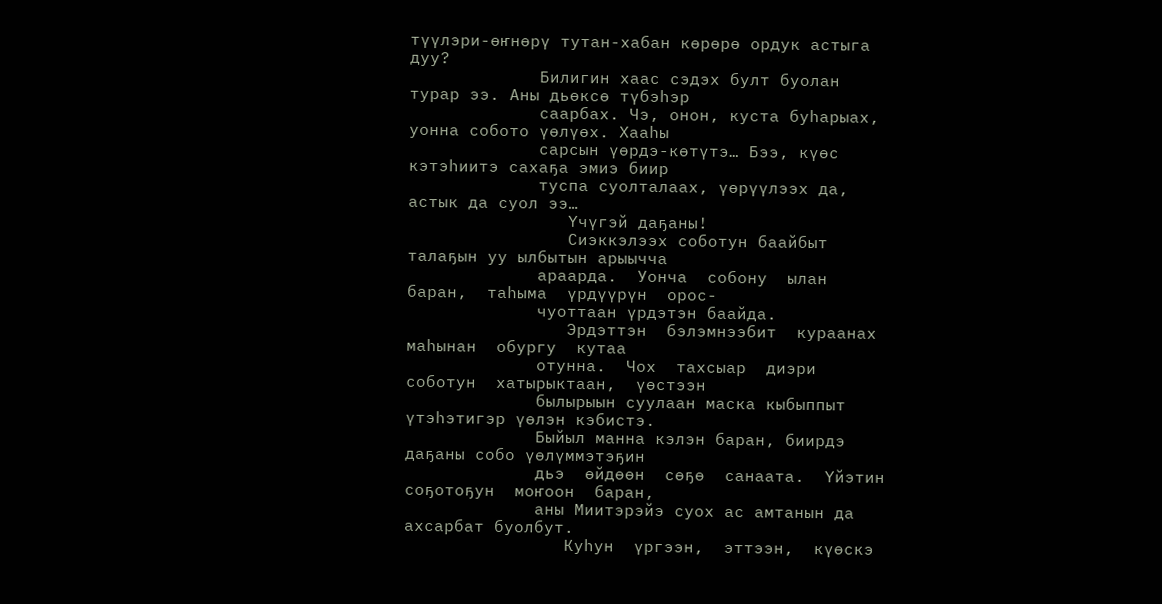түүлэри-өҥнөрү тутан-хабан көрөрө ордук астыга дуу?
             Билигин хаас сэдэх булт буолан турар ээ. Аны дьөксө түбэһэр
             саарбах. Чэ, онон, куста буһарыах, уонна собото үөлүөх. Хааһы
             сарсын үөрдэ-көтүтэ… Бээ, күөс кэтэһиитэ сахаҕа эмиэ биир
             туспа суолталаах, үөрүүлээх да, астык да суол ээ…
                Үчүгэй даҕаны!
                Сиэккэлээх соботун баайбыт талаҕын уу ылбытын арыычча
             араарда.  Уонча  собону  ылан  баран,  таһыма  үрдүүрүн  орос-
             чуоттаан үрдэтэн баайда.
                Эрдэттэн  бэлэмнээбит  кураанах  маһынан  обургу  кутаа
             отунна.  Чох  тахсыар  диэри  соботун  хатырыктаан,  үөстээн
             былырыын суулаан маска кыбыппыт үтэһэтигэр үөлэн кэбистэ.
             Быйыл манна кэлэн баран, биирдэ даҕаны собо үөлүммэтэҕин
             дьэ  өйдөөн  сөҕө  санаата.  Үйэтин  соҕотоҕун  моҥоон  баран,
             аны Миитэрэйэ суох ас амтанын да ахсарбат буолбут.
                Куһун  үргээн,  эттээн,  күөскэ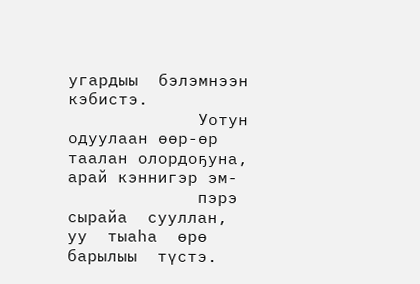угардыы  бэлэмнээн  кэбистэ.
             Уотун одуулаан өөр-өр таалан олордоҕуна, арай кэннигэр эм-
             пэрэ  сырайа  сууллан,  уу  тыаһа  өрө  барылыы  түстэ.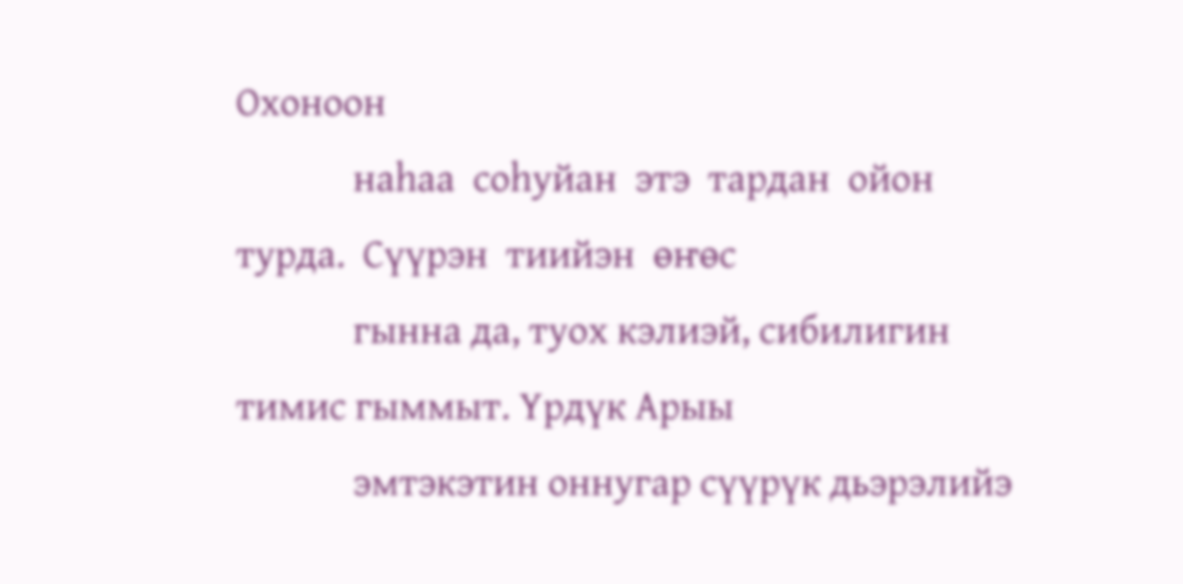Охоноон
             наһаа  соһуйан  этэ  тардан  ойон  турда.  Сүүрэн  тиийэн  өҥөс
             гынна да, туох кэлиэй, сибилигин тимис гыммыт. Үрдүк Арыы
             эмтэкэтин оннугар сүүрүк дьэрэлийэ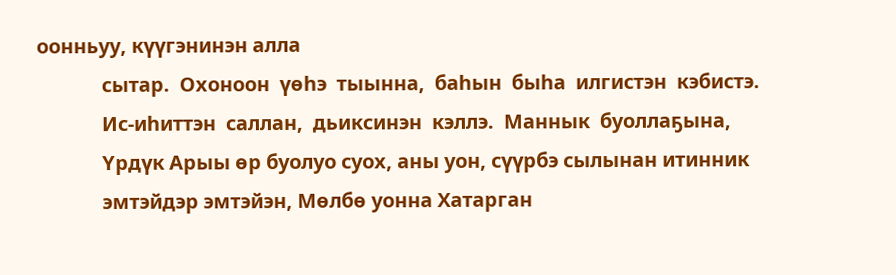оонньуу, күүгэнинэн алла
             сытар.  Охоноон  үөһэ  тыынна,  баһын  быһа  илгистэн  кэбистэ.
             Ис-иһиттэн  саллан,  дьиксинэн  кэллэ.  Маннык  буоллаҕына,
             Үрдүк Арыы өр буолуо суох, аны уон, сүүрбэ сылынан итинник
             эмтэйдэр эмтэйэн, Мөлбө уонна Хатарган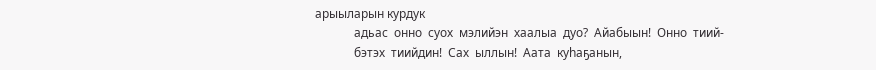арыыларын курдук
             адьас  онно  суох  мэлийэн  хаалыа  дуо?  Айабыын!  Онно  тиий-
             бэтэх  тиийдин!  Сах  ыллын!  Аата  куһаҕанын,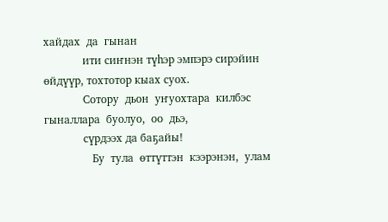хайдах  да  гынан
             ити сиҥнэн түһэр эмпэрэ сирэйин өйдүүр, тохтотор кыах суох.
             Сотору  дьон  уҥуохтара  килбэс  гыналлара  буолуо,  оо  дьэ,
             сүрдээх да баҕайы!
                Бу  тула  өттүттэн  кээрэнэн,  улам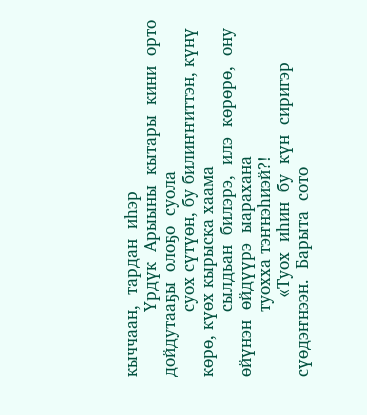кыччаан,  тардан  иһэр
             Үрдүк  Арыыны  кытары  кини  орто  дойдутааҕы  олоҕо  суола
             суох сүтүөн, бу билиҥҥиттэн, күнү көрө, күөх кырыска хаама
             сылдьан  билэрэ,  илэ  көрөрө,  ону  өйүнэн  өйдүүрэ  ыарахана
             туохха тэҥнэһиэй?!
                «Туох  иһин  бу  күн  сиригэр  сүөдэҥнээн.  Барыта  сото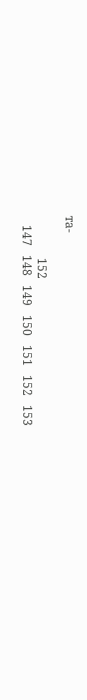та-

              152
   147   148   149   150   151   152   153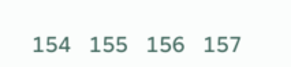154   155   156   157